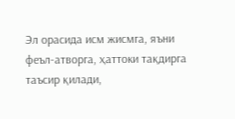Эл орасида исм жисмга, яъни феъл-атворга, ҳаттоки тақдирга таъсир қилади,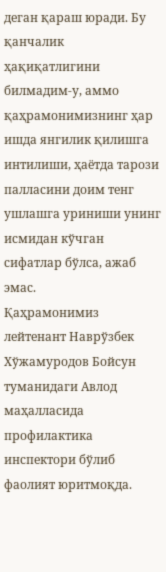деган қараш юради. Бу қанчалик ҳақиқатлигини билмадим-у, аммо қаҳрамонимизнинг ҳар ишда янгилик қилишга интилиши, ҳаётда тарози палласини доим тенг ушлашга уриниши унинг исмидан кўчган сифатлар бўлса, ажаб эмас.
Қаҳрамонимиз лейтенант Наврўзбек Хўжамуродов Бойсун туманидаги Авлод маҳалласида профилактика инспектори бўлиб фаолият юритмоқда.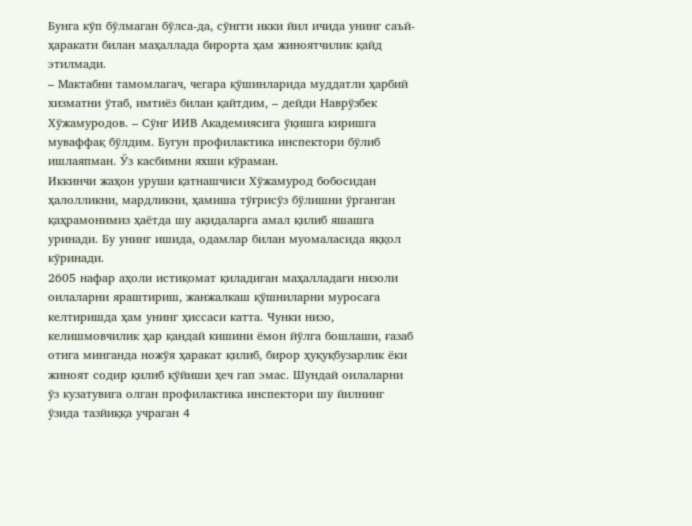Бунга кўп бўлмаган бўлса-да, сўнгги икки йил ичида унинг саъй-ҳаракати билан маҳаллада бирорта ҳам жиноятчилик қайд этилмади.
– Мактабни тамомлагач, чегара қўшинларида муддатли ҳарбий хизматни ўтаб, имтиёз билан қайтдим, – дейди Наврўзбек Хўжамуродов. – Сўнг ИИВ Академиясига ўқишга киришга муваффақ бўлдим. Бугун профилактика инспектори бўлиб ишлаяпман. Ўз касбимни яхши кўраман.
Иккинчи жаҳон уруши қатнашчиси Хўжамурод бобосидан ҳалолликни, мардликни, ҳамиша тўғрисўз бўлишни ўрганган қаҳрамонимиз ҳаётда шу ақидаларга амал қилиб яшашга уринади. Бу унинг ишида, одамлар билан муомаласида яққол кўринади.
2605 нафар аҳоли истиқомат қиладиган маҳалладаги низоли оилаларни яраштириш, жанжалкаш қўшниларни муросага келтиришда ҳам унинг ҳиссаси катта. Чунки низо, келишмовчилик ҳар қандай кишини ёмон йўлга бошлаши, ғазаб отига минганда ножўя ҳаракат қилиб, бирор ҳуқуқбузарлик ёки жиноят содир қилиб қўйиши ҳеч гап эмас. Шундай оилаларни ўз кузатувига олган профилактика инспектори шу йилнинг ўзида тазйиққа учраган 4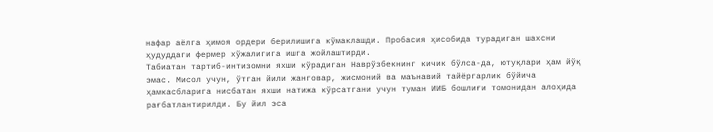нафар аёлга ҳимоя ордери берилишига кўмаклашди. Пробасия ҳисобида турадиган шахсни ҳудуддаги фермер хўжалигига ишга жойлаштирди.
Табиатан тартиб-интизомни яхши кўрадиган Наврўзбекнинг кичик бўлса-да, ютуқлари ҳам йўқ эмас. Мисол учун, ўтган йили жанговар, жисмоний ва маънавий тайёргарлик бўйича ҳамкасбларига нисбатан яхши натижа кўрсатгани учун туман ИИБ бошлиғи томонидан алоҳида рағбатлантирилди. Бу йил эса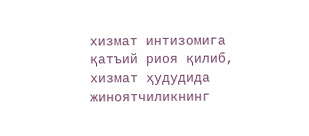хизмат интизомига қатъий риоя қилиб, хизмат ҳудудида жиноятчиликнинг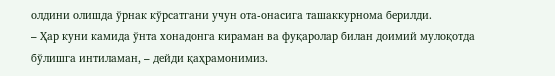олдини олишда ўрнак кўрсатгани учун ота-онасига ташаккурнома берилди.
– Ҳар куни камида ўнта хонадонга кираман ва фуқаролар билан доимий мулоқотда бўлишга интиламан, – дейди қаҳрамонимиз.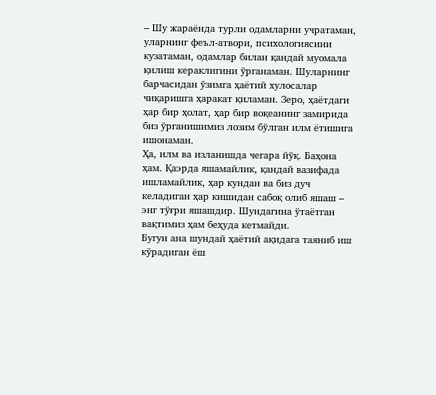– Шу жараёнда турли одамларни учратаман, уларнинг феъл-атвори, психологиясини кузатаман, одамлар билан қандай муомала қилиш кераклигини ўрганаман. Шуларнинг барчасидан ўзимга ҳаётий хулосалар чиқаришга ҳаракат қиламан. Зеро, ҳаётдаги ҳар бир ҳолат, ҳар бир воқеанинг замирида биз ўрганишимиз лозим бўлган илм ётишига ишонаман.
Ҳа, илм ва изланишда чегара йўқ. Баҳона ҳам. Қаэрда яшамайлик, қандай вазифада ишламайлик, ҳар кундан ва биз дуч келадиган ҳар кишидан сабоқ олиб яшаш – энг тўғри яшашдир. Шундагина ўтаётган вақтимиз ҳам беҳуда кетмайди.
Бугун ана шундай ҳаётий ақидага таяниб иш кўрадиган ёш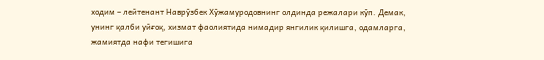ходим – лейтенант Наврўзбек Хўжамуродовнинг олдинда режалари кўп. Демак, унинг қалби уйғоқ, хизмат фаолиятида нимадир янгилик қилишга, одамларга, жамиятда нафи тегишига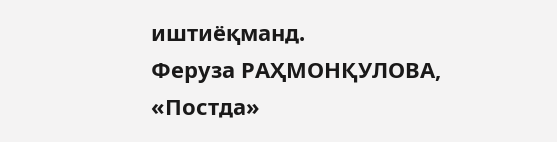иштиёқманд.
Феруза РАҲМОНҚУЛОВА,
«Постда»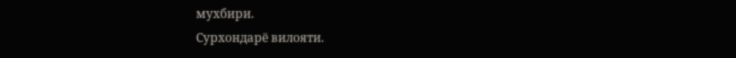мухбири.
Сурхондарё вилояти.